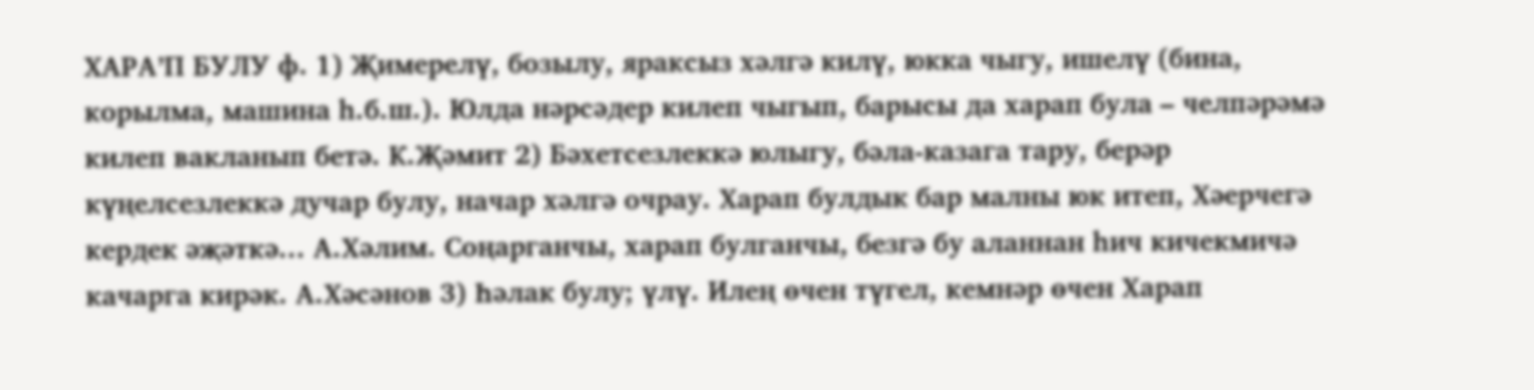ХАРА’П БУЛУ ф. 1) Җимерелү, бозылу, яраксыз хәлгә килү, юкка чыгу, ишелү (бина, корылма, машина һ.б.ш.). Юлда нәрсәдер килеп чыгып, барысы да харап була – челпәрәмә килеп вакланып бетә. К.Җәмит 2) Бәхетсезлеккә юлыгу, бәла-казага тару, берәр күңелсезлеккә дучар булу, начар хәлгә очрау. Харап булдык бар малны юк итеп, Хәерчегә кердек әҗәткә... А.Хәлим. Соңарганчы, харап булганчы, безгә бу аланнан һич кичекмичә качарга кирәк. А.Хәсәнов 3) Һәлак булу; үлү. Илең өчен түгел, кемнәр өчен Харап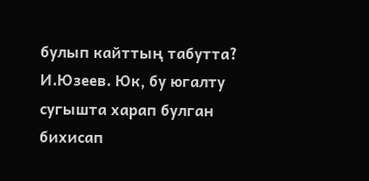булып кайттың табутта? И.Юзеев. Юк, бу югалту сугышта харап булган бихисап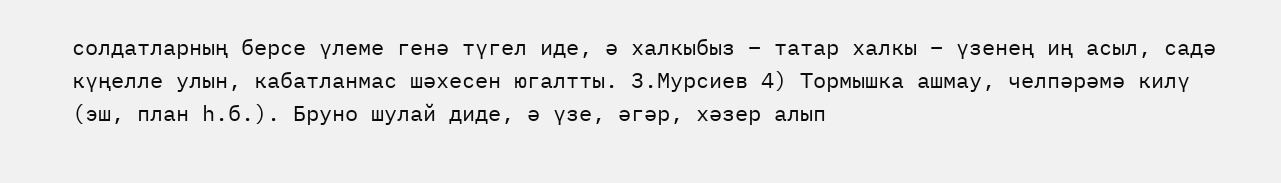солдатларның берсе үлеме генә түгел иде, ә халкыбыз – татар халкы – үзенең иң асыл, садә күңелле улын, кабатланмас шәхесен югалтты. З.Мурсиев 4) Тормышка ашмау, челпәрәмә килү (эш, план һ.б.). Бруно шулай диде, ә үзе, әгәр, хәзер алып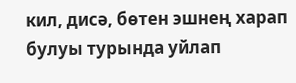кил, дисә, бөтен эшнең харап булуы турында уйлап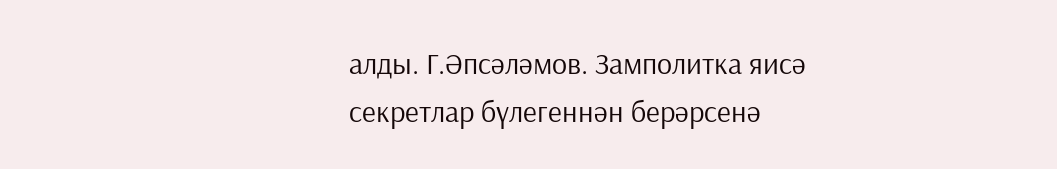алды. Г.Әпсәләмов. Замполитка яисә секретлар бүлегеннән берәрсенә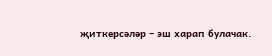җиткерсәләр – эш харап булачак.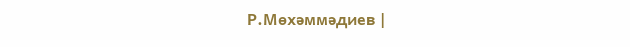Р.Мөхәммәдиев |